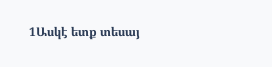1Ասկէ ետք տեսայ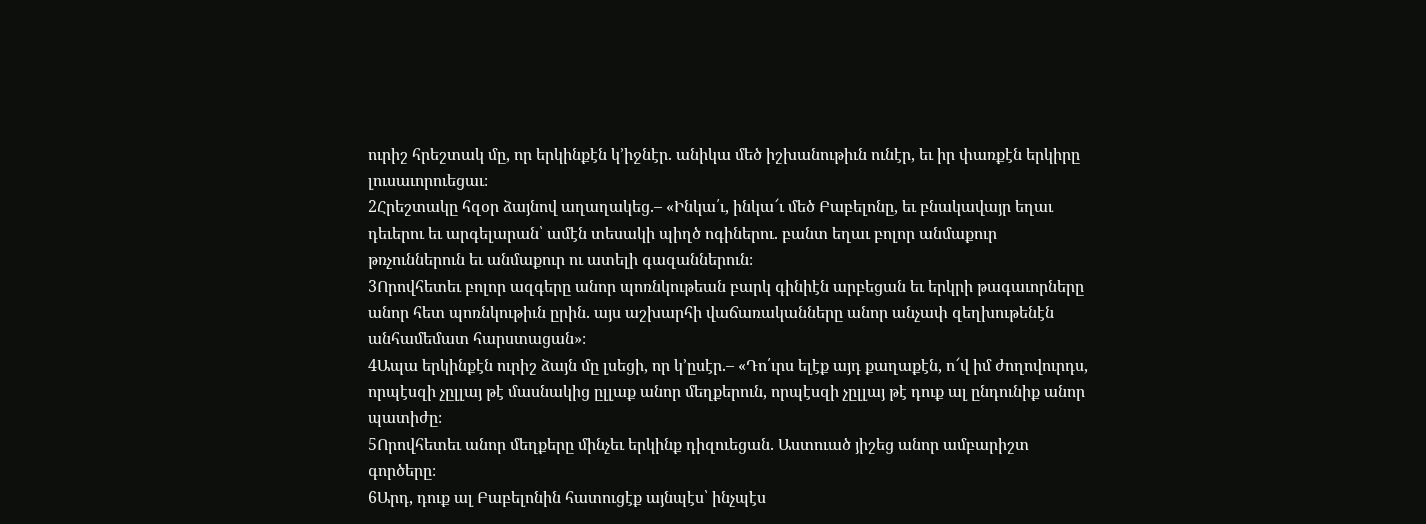ուրիշ հրեշտակ մը, որ երկինքէն կ՚իջնէր. անիկա մեծ իշխանութիւն ունէր, եւ իր փառքէն երկիրը լուսաւորուեցաւ։
2Հրեշտակը հզօր ձայնով աղաղակեց.– «Ինկա՛ւ, ինկա՜ւ մեծ Բաբելոնը, եւ բնակավայր եղաւ դեւերու եւ արգելարան՝ ամէն տեսակի պիղծ ոգիներու. բանտ եղաւ բոլոր անմաքուր թռչուններուն եւ անմաքուր ու ատելի գազաններուն։
3Որովհետեւ բոլոր ազգերը անոր պոռնկութեան բարկ գինիէն արբեցան եւ երկրի թագաւորները անոր հետ պոռնկութիւն ըրին. այս աշխարհի վաճառականները անոր անչափ զեղխութենէն անհամեմատ հարստացան»։
4Ապա երկինքէն ուրիշ ձայն մը լսեցի, որ կ՚ըսէր.– «Դո՛ւրս ելէք այդ քաղաքէն, ո՜վ իմ ժողովուրդս, որպէսզի չըլլայ թէ մասնակից ըլլաք անոր մեղքերուն, որպէսզի չըլլայ թէ դուք ալ ընդունիք անոր պատիժը։
5Որովհետեւ անոր մեղքերը մինչեւ երկինք դիզուեցան. Աստուած յիշեց անոր ամբարիշտ գործերը։
6Արդ, դուք ալ Բաբելոնին հատուցէք այնպէս՝ ինչպէս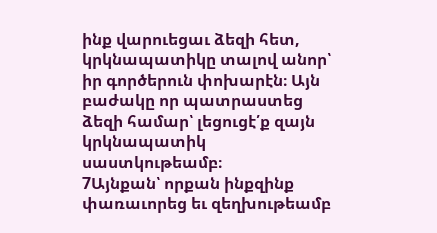ինք վարուեցաւ ձեզի հետ, կրկնապատիկը տալով անոր՝ իր գործերուն փոխարէն։ Այն բաժակը որ պատրաստեց ձեզի համար՝ լեցուցէ՛ք զայն կրկնապատիկ սաստկութեամբ։
7Այնքան՝ որքան ինքզինք փառաւորեց եւ զեղխութեամբ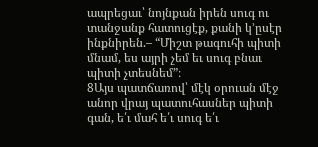ապրեցաւ՝ նոյնքան իրեն սուգ ու տանջանք հատուցէք, քանի կ՚ըսէր ինքնիրեն.– “Միշտ թագուհի պիտի մնամ, ես այրի չեմ եւ սուգ բնաւ պիտի չտեսնեմ”։
8Այս պատճառով՝ մէկ օրուան մէջ անոր վրայ պատուհասներ պիտի գան, ե՛ւ մահ ե՛ւ սուգ ե՛ւ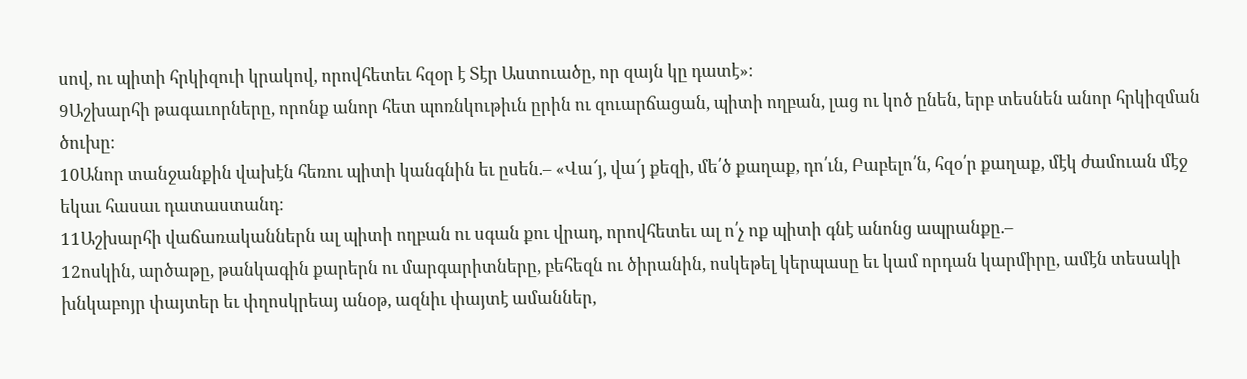սով, ու պիտի հրկիզուի կրակով, որովհետեւ հզօր է Տէր Աստուածը, որ զայն կը դատէ»։
9Աշխարհի թագաւորները, որոնք անոր հետ պոռնկութիւն ըրին ու զուարճացան, պիտի ողբան, լաց ու կոծ ընեն, երբ տեսնեն անոր հրկիզման ծուխը։
10Անոր տանջանքին վախէն հեռու պիտի կանգնին եւ ըսեն.– «Վա՜յ, վա՜յ քեզի, մե՛ծ քաղաք, դո՛ւն, Բաբելո՛ն, հզօ՛ր քաղաք, մէկ ժամուան մէջ եկաւ հասաւ դատաստանդ։
11Աշխարհի վաճառականներն ալ պիտի ողբան ու սգան քու վրադ, որովհետեւ ալ ո՛չ ոք պիտի գնէ անոնց ապրանքը.–
12ոսկին, արծաթը, թանկագին քարերն ու մարգարիտները, բեհեզն ու ծիրանին, ոսկեթել կերպասը եւ կամ որդան կարմիրը, ամէն տեսակի խնկաբոյր փայտեր եւ փղոսկրեայ անօթ, ազնիւ փայտէ ամաններ,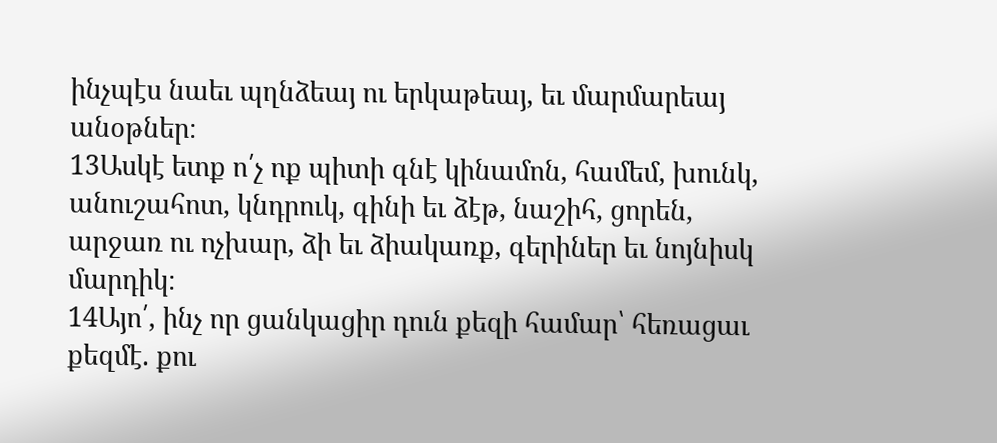ինչպէս նաեւ պղնձեայ ու երկաթեայ, եւ մարմարեայ անօթներ։
13Ասկէ ետք ո՛չ ոք պիտի գնէ կինամոն, համեմ, խունկ, անուշահոտ, կնդրուկ, գինի եւ ձէթ, նաշիհ, ցորեն, արջառ ու ոչխար, ձի եւ ձիակառք, գերիներ եւ նոյնիսկ մարդիկ։
14Այո՛, ինչ որ ցանկացիր դուն քեզի համար՝ հեռացաւ քեզմէ. քու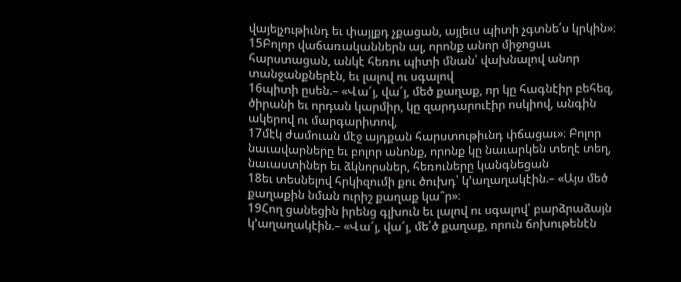վայելչութիւնդ եւ փայլքդ չքացան, այլեւս պիտի չգտնե՛ս կրկին»։
15Բոլոր վաճառականներն ալ, որոնք անոր միջոցաւ հարստացան, անկէ հեռու պիտի մնան՝ վախնալով անոր տանջանքներէն, եւ լալով ու սգալով
16պիտի ըսեն.– «Վա՜յ, վա՜յ, մեծ քաղաք, որ կը հագնէիր բեհեզ, ծիրանի եւ որդան կարմիր, կը զարդարուէիր ոսկիով, անգին ակերով ու մարգարիտով,
17մէկ ժամուան մէջ այդքան հարստութիւնդ փճացաւ»։ Բոլոր նաւավարները եւ բոլոր անոնք, որոնք կը նաւարկեն տեղէ տեղ, նաւաստիներ եւ ձկնորսներ, հեռուները կանգնեցան
18եւ տեսնելով հրկիզումի քու ծուխդ՝ կ՚աղաղակէին.– «Այս մեծ քաղաքին նման ուրիշ քաղաք կա՞ր»։
19Հող ցանեցին իրենց գլխուն եւ լալով ու սգալով՝ բարձրաձայն կ՚աղաղակէին.– «Վա՜յ, վա՜յ, մե՛ծ քաղաք, որուն ճոխութենէն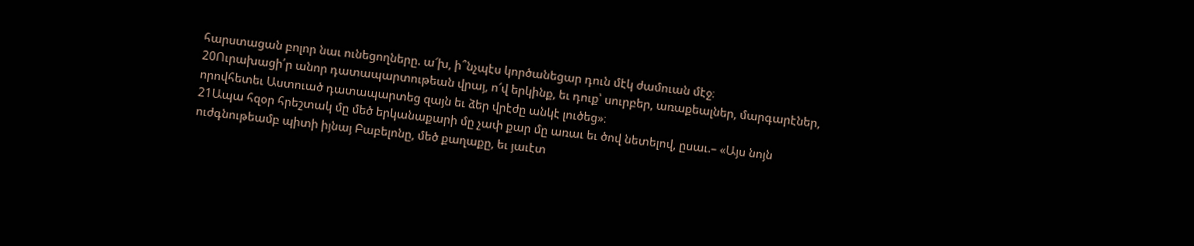հարստացան բոլոր նաւ ունեցողները. ա՜խ, ի՞նչպէս կործանեցար դուն մէկ ժամուան մէջ։
20Ուրախացի՛ր անոր դատապարտութեան վրայ, ո՜վ երկինք, եւ դուք՝ սուրբեր, առաքեալներ, մարգարէներ, որովհետեւ Աստուած դատապարտեց զայն եւ ձեր վրէժը անկէ լուծեց»։
21Ապա հզօր հրեշտակ մը մեծ երկանաքարի մը չափ քար մը առաւ եւ ծով նետելով, ըսաւ.– «Այս նոյն ուժգնութեամբ պիտի իյնայ Բաբելոնը, մեծ քաղաքը, եւ յաւէտ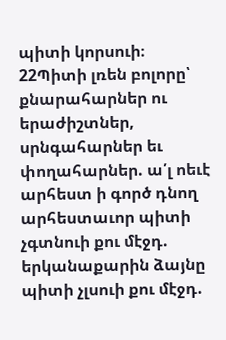պիտի կորսուի։
22Պիտի լռեն բոլորը՝ քնարահարներ ու երաժիշտներ, սրնգահարներ եւ փողահարներ. ա՛լ ոեւէ արհեստ ի գործ դնող արհեստաւոր պիտի չգտնուի քու մէջդ. երկանաքարին ձայնը պիտի չլսուի քու մէջդ.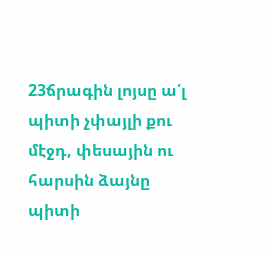23ճրագին լոյսը ա՛լ պիտի չփայլի քու մէջդ, փեսային ու հարսին ձայնը պիտի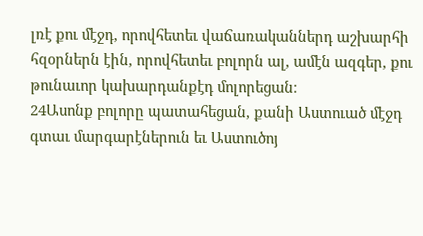լռէ քու մէջդ, որովհետեւ վաճառականներդ աշխարհի հզօրներն էին, որովհետեւ բոլորն ալ, ամէն ազգեր, քու թունաւոր կախարդանքէդ մոլորեցան։
24Ասոնք բոլորը պատահեցան, քանի Աստուած մէջդ գտաւ մարգարէներուն եւ Աստուծոյ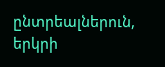ընտրեալներուն, երկրի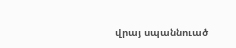վրայ սպաննուած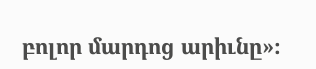բոլոր մարդոց արիւնը»։